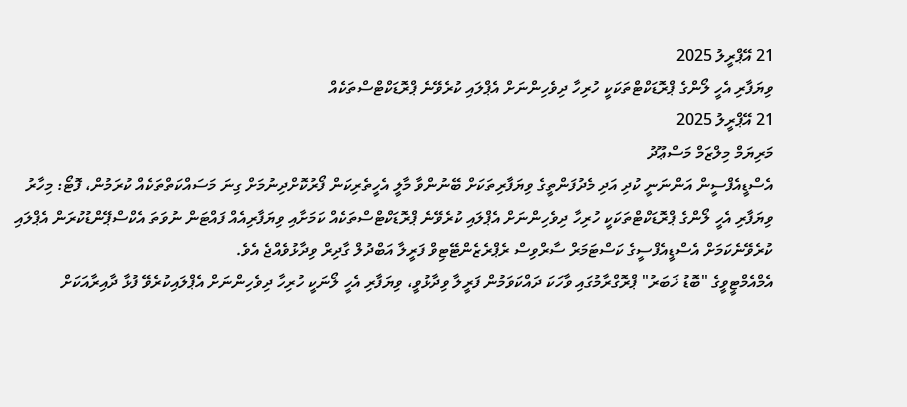21 އޭޕްރީލު 2025
ވިޔަފާރި އެހީ ލޯންގެ ޕްރޮޑަކްޓްތަކަކީ ހުރިހާ ދިވެހިންނަށް އެޕްލައި ކުރެވޭނެ ޕްރޮޑަކްޓްސްތަކެއް
21 އޭޕްރީލު 2025
މަރިޔަމް މިލްޒަމް މަސްޢޫދު
އެސްޑީއެފްސީން އަންނަނީ ކުދި އަދި މެދުފަންތީގެ ވިޔަފާރިތަކަށް ބޭނުންވާ މާލީ އެހީތެރިކަން ފޯރުކޮށްދިނުމަށް ގިނަ މަސައްކަތްތަކެއް ކުރަމުން، ފޮޓޯ: މިހާރު
ވިޔަފާރި އެހީ ލޯންގެ ޕްރޮޑަކްޓްތަކަކީ ހުރިހާ ދިވެހިންނަށް އެޕްލައި ކުރެވޭނެ ޕްރޮޑަކްޓްސްތަކެއް ކަމަށާއި ވިޔަފާރިއެއް ފައްޓަން ނުވަތަ އެކްސްޕޭންޑުކުރަން އެޕްލައި ކުރެވޭނެކަމަށް އެސްޑީއެފްސީގެ ކަސްޓަމަރް ސާރްވިސް ރެޕްރެޒެންޓޭޓިވް ފަރީލާ އަބްދުލް ގާދިރް ވިދާޅުވެއްޖެ އެވެ.
އެމްއެމްޓީވީގެ "ބޮޑު ޚަބަރު" ޕްރޮގްރާމުގައި ވާހަކަ ދައްކަވަމުން ފަރީލާ ވިދާޅުވީ، ވިޔަފާރި އެހީ ލޯނަކީ ހުރިހާ ދިވެހިންނަށް އެޕްލައިކުރެވޭ ފުޅާ ދާއިރާއަކަށް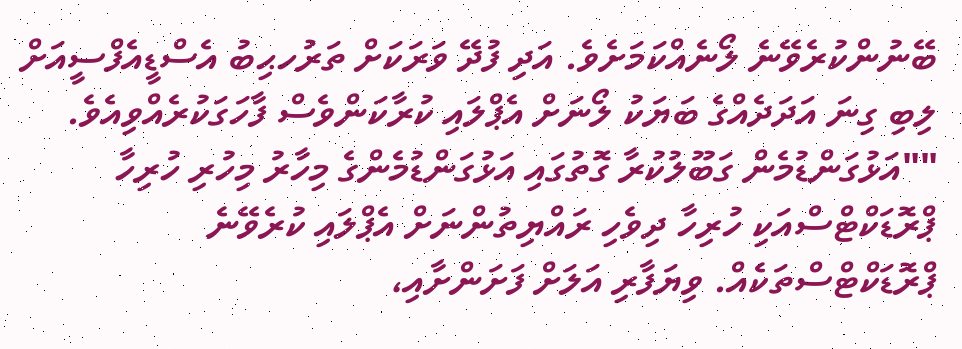ބޭނުންކުރެވޭނެ ލޯނެއްކަމަށެވެ. އަދި ފުދޭ ވަރަކަށް ތަރުހޙިބު އެސްޑީއެފްސީއަށް ލިބި ގިނަ އަދަދެއްގެ ބަޔަކު ލޯނަށް އެޕްލައި ކުރާކަންވެސް ފާހަގަކުރެއްވިއެވެ.
""އަޅުގަންޑުމެން ގަބޫލުކުރާ ގޮތުގައި އަޅުގަންޑުމެންގެ މިހާރު މިހުރި ހުރިހާ ޕްރޮޑަކްޓްސްއަކި ހުރިހާ ދިވެހި ރައްޔިތުންނަށް އެޕްލައި ކުރެވޭނެ ޕްރޮޑަކްޓްސްތަކެއް. ވިޔަފާރި އަލަށް ފަށަންށާއި،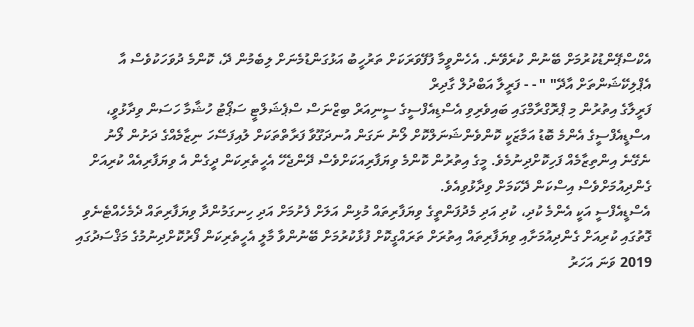އެކްސްޕޭންޑުކުރުމަށް ބޭނުން ކުރެވޭނެ. އެހެންވީމާ ފުފޭވަރަކަށް ތަރުހީބު އަޅުގަންޑުމެނަށް ލިބެމުން ދޭ، ކޮންމެ ދުވަހަކުވެސް އާ އެޕްލިކޭޝަންތަށް އާދޭ" " - - ފަރީލާ އަބްދުލް ގާދިރް
ފަރީލާގެ އިތުރުން މި ޕްރޮގްރާމްގައި ބައިވެރިވި އެސްޑިއެފްސީގެ ސީނިއަރް ބިޒްނަސް ސްޕެޝަލްޓީ ސަޕޯޓު ހުޝާމާ ހަސަން ވިދާޅުވީ، އސްޑީއެފްސީގެ އެންމެ ބޮޑު އަމާޒަކީ ކޮންވެންޝަނަލްކޮށް ލޯނު ނަގަން އުނދަގޫވާ ފަރާތްތަކަށް ލުއިފަސޭހަ ނިޒާމެއްގެ ދަށުން ލޯނު ނެގޭނެ އިންތިޒާމެއް ފަހިކޮށްދިނުމެވެ. މީގެ އިތުރުން ކޮންމެ ވިޔަފާރިއަކަށްވެސް ދޭންޖެހޭ އެހީތެރިކަން ދީގެން އެ ވިޔަފާރިއެއް ކުރިއަށް ގެންދިއުމަށްވެސް އިސްކަން ދޭކަމަށް ވިދާޅުވިއެވެ.
އެސްޑީއެފްސީ އަކީ އެންމެ ކުދި، ކުދި އަދި މެދުފަންތީގެ ވިޔަފާރިތައް މުޅިން އަލަށް ފެށުމަށް އަދި ހިނގަމުންދާ ވިޔަފާރިތައް ދެމެހެއްޓެނެވި ގޮތުގައި ކުރިއަށް ގެންދިއުމަށާއި ވިޔަފާރިތައް އިތުރަށް ތަރައްގީކޮށް ފުޅާކުރުމަށް ބޭނުންވާ މާލީ އެހީތެރިކަން ފޯރުކޮށްދިނުމުގެ މަޤްސަދުގައި 2019 ވަނަ އަހަރު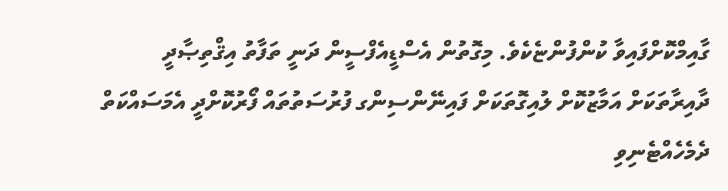ގާއިމްކޮށްފައިވާ ކުންފުންޏެކެވެ. މިގޮތުން އެސްޑީއެފްސީން ދަނީ ތަފާތު އިޤްތިޞާދީ ދާއިރާތަކަށް އަމާޒުކޮށް ލުއިގޮތަކަށް ފައިނޭންސިންގ ފުރުސަތުތައް ފޯރުކޮށްދީ އެމަސައްކަތް ދެމެހެއްޓެނިވި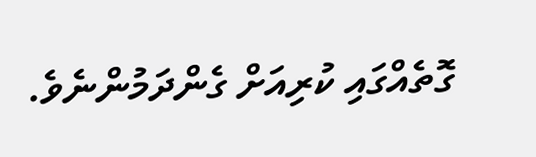ގޮތެއްގައި ކުރިއަށް ގެންދަމުންނެވެ.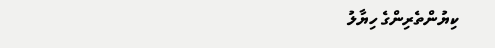ކިޔުންތެރިންގެ ހިޔާލު